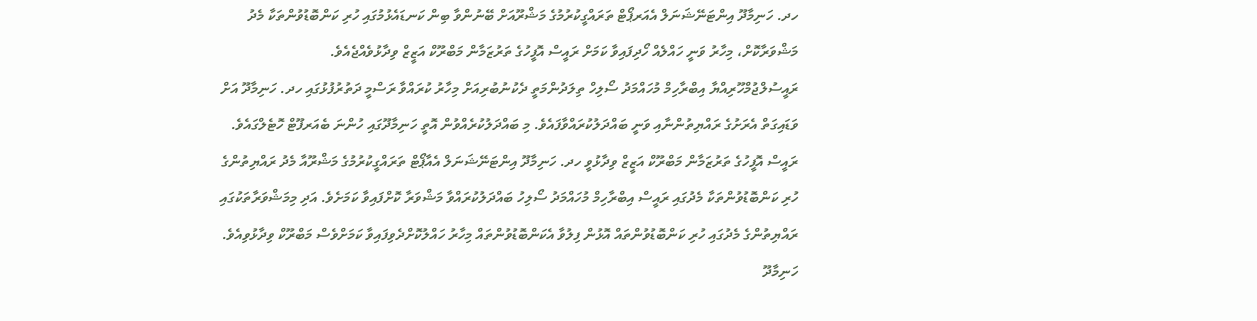ހދ. ހަނިމާދޫ އިންޓަނޭޝަނަލް އެއަރޕޯޓް ތަރައްގީކުރުމުގެ މަޝްރޫއަށް ބޭނުންވާ ބިން ކަނޑައެޅުމުގައި ހުރި ކަންބޮޑުވުންތަކާ މެދު މަޝްވަރާކޮށް، މިހާރު ވަނީ ހައްލެއް ހޯދިފައިވާ ކަމަށް ރައީސް އޮފީހުގެ ތަރުޒަމާން މަބްރޫކް އަޒީޒް ވިދާޅުވެއްޖެއެވެ.
ރައީސުލްޖުމްހޫރިއްޔާ އިބްރާހިމް މުހައްމަދު ސޯލިހް ތިލަދުންމަތީ ދެކުނުބުރިއަށް މިހާރު ކުރައްވާ ރަސްމީ ދަތުރުފުޅުގައި ހދ. ހަނިމާދޫ އަށް ވަޑައިގަތް އެރަށުގެ ރައްޔިތުންނާއި ވަނީ ބައްދަލުކުރައްވާފައެވެ. މި ބައްދަލުކުރެއްވުން އޮތީ ހަނިމާދޫގައި ހުންނަ ބެއަރފޫޓް ހޮޓެލްގައެވެ.
ރައީސް އޮފީހުގެ ތަރުޒަމާން މަބްރޫކް އަޒީޒް ވިދާޅުވީ ހދ. ހަނިމާދޫ އިންޓަނޭޝަނަލް އެއާޕޯޓް ތަރައްގީކުރުމުގެ މަޝްރޫއާ މެދު ރައްޔިތުންގެ ހުރި ކަންބޮޑުވުންތަކާ މެދުގައި ރައީސް އިބްރާހިމް މުހައްމަދު ސޯލިހު ބައްދަލުކުރައްވާ މަޝްވަރާ ކޮށްފައިވާ ކަމަށެވެ. އަދި މިމަޝްވަރާތަކުގައި ރައްޔިތުންގެ މެދުގައި ހުރި ކަންބޮޑުވުންތައް އޮޅުން ފިލުވާ އެކަންބޮޑުވުންތައް މިހާރު ހައްލުކޮށްދެވިފައިވާ ކަމަށްވެސް މަބްރޫކް ވިދާޅުވިއެވެ.
ހަނިމާދޫ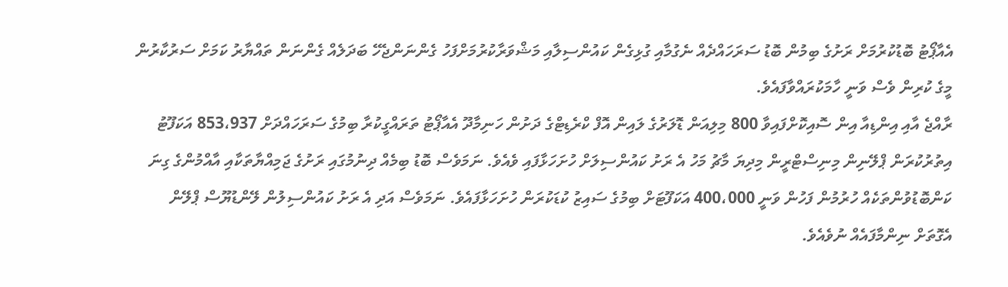އެއާޕޯޓު ބޮޑުކުރުމަށް ރަށުގެ ބިމުން ބޮޑު ސަރަހައްދެއް ނެގުމާއި ގުޅިގެން ކައުންސިލާއި މަޝްވަރާކުރުމަށްފަހު ގެންނަންޖެހޭ ބަދަލެއް ގެންނަން ތައްޔާރު ކަމަށް ސަރުކާރުން މީގެ ކުރިން ވެސް ވަނީ ހާމަކުރައްވާފައެވެ.
ރާއްޖެ އާއި އިންޑިއާ އިން ސޮއިކޮށްފައިވާ 800 މިލިއަން ޑޮލަރުގެ ލައިން އޮފް ކްރެޑިޓްގެ ދަށުން ހަނިމާދޫ އެއާޕޯޓު ތަރައްގީކުރާ ބިމުގެ ސަރަހައްދަށް 853،937 އަކަފޫޓު އިތުރުކުރަން ޕްލޭނިން މިނިސްޓްރީން މިދިޔަ މާޗު މަހު އެ ރަށު ކައުންސިލަށް ހުށަހަޅާފައި ވެއެވެ. ނަމަވެސް ބޮޑު ބިމެއް ދިނުމުގައި ރަށުގެ ޖަމިއްޔާތަކާއި އާއްމުންގެ ގިނަ ކަންބޮޑުވުންތަކެއް ހުރުމުން ފަހުން ވަނީ 400،000 އަކަފޫޓަށް ބިމުގެ ސައިޒު ކުޑަކުރަން ހުށަހަޅާފައެވެ. ނަމަވެސް އަދި އެ ރަށު ކައުންސިލުން ލޭންޑުޔޫސް ޕްލޭން އެގޮތަށް ނިންމާފައެއް ނުވެއެވެ.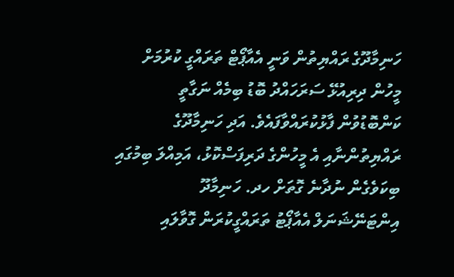ހަނިމާދޫގެ ރައްޔިތުން ވަނީ އެއާޕޯޓް ތަރައްގީ ކުރުމަށް މީހުން ދިރިއުޅޭ ސަރަހައްދު ބޮޑު ބިމެއް ނަގާތީ ކަންބޮޑުވުން ފާޅުކުރައްވާފައެވެ. އަދި ހަނިމާދޫގެ ރައްޔިތުންނާއި އެ މީހުންގެ ދަރިފަސްކޮޅު، އަމިއްލަ ބިމުގައި ބިކަވެގެން ނުދާނެ ގޮތަށް ހދ. ހަނިމާދޫ އިންޓަނޭޝަނަލް އެއާޕޯޓު ތަރައްގީކުރަން ގޮވާލައި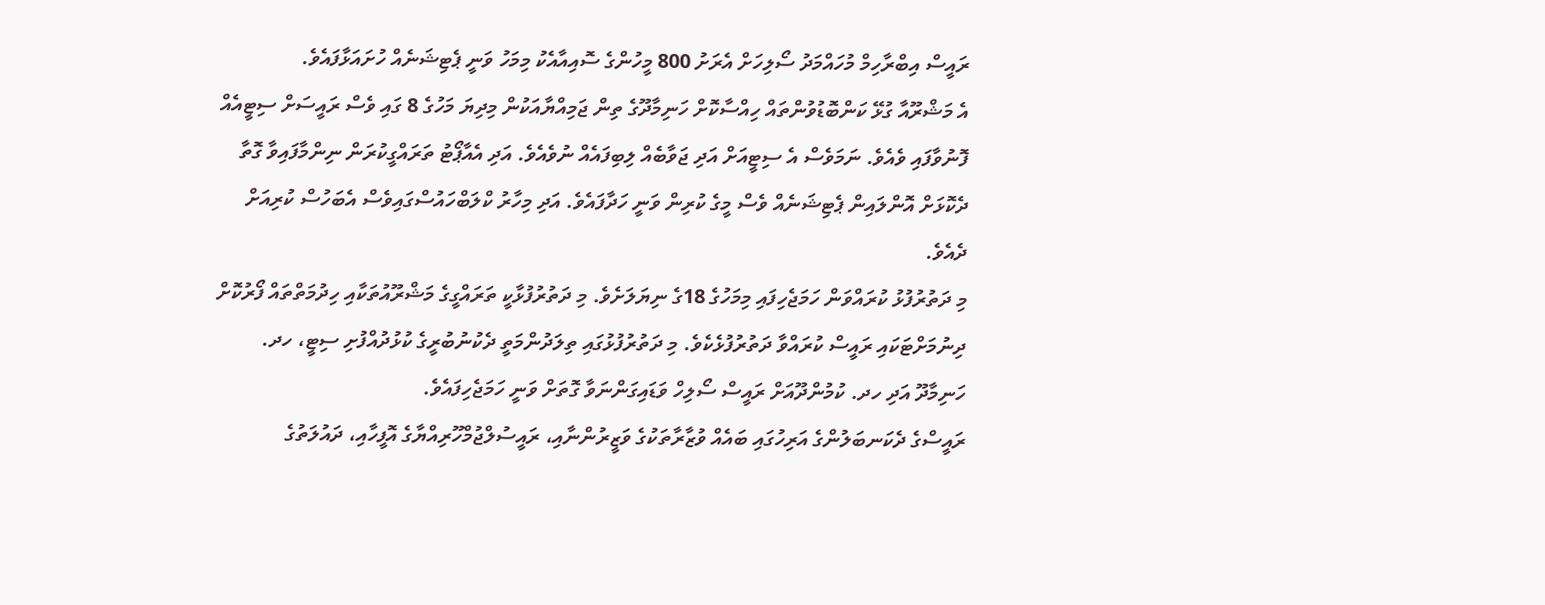ރައީސް އިބްރާހިމް މުހައްމަދު ސޯލިހަށް އެރަށު 800 މީހުންގެ ސޮއިއާއެކު މިމަހު ވަނީ ޕެޓިޝަނެއް ހުށައަޅާފައެވެ.
އެ މަޝްރޫއާ ގުޅޭ ކަންބޮޑުވުންތައް ހިއްސާކޮށް ހަނިމާދޫގެ ތިން ޖަމިއްޔާއަކުން މިދިޔަ މަހުގެ 8 ގައި ވެސް ރައީސަށް ސިޓީއެއް ފޮނުވާފައި ވެއެވެ. ނަމަވެސް އެ ސިޓީއަށް އަދި ޖަވާބެއް ލިބިފައެއް ނުވެއެވެ. އަދި އެއާޕޯޓު ތަރައްގީކުރަން ނިންމާފައިވާ ގޮތާ ދެކޮޅަށް އޮންލައިން ޕެޓިޝަނެއް ވެސް މީގެ ކުރިން ވަނީ ހަދާފައެވެ. އަދި މިހާރު ކްލަބްހައުސްގައިވެސް އެބަހުސް ކުރިއަށް ދެއެވެ.
މި ދަތުރުފުޅު ކުރައްވަން ހަމަޖެހިފައި މިމަހުގެ 18ގެ ނިޔަލަށެވެ. މި ދަތުރުފުޅާކީ ތަރައްގީގެ މަޝްރޫއުތަކާއި ހިދުމަތްތައް ފޯރުކޮށް ދިނުމަށްޓަކައި ރައީސް ކުރައްވާ ދަތުރުފުޅެކެވެ. މި ދަތުރުފުޅުގައި ތިލަދުންމަތީ ދެކުނުބުރީގެ ކުޅުދުއްފުށި ސިޓީ، ހދ. ހަނިމާދޫ އަދި ހދ. ކުމުންދޫއަށް ރައީސް ސޯލިހް ވަޑައިގަންނަވާ ގޮތަށް ވަނީ ހަމަޖެހިފައެވެ.
ރައީސްގެ ދެކަނބަލުންގެ އަރިހުގައި ބައެއް ވުޒާރާތަކުގެ ވަޒީރުންނާއި، ރައީސުލްޖުމްހޫރިއްޔާގެ އޮފީހާއި، ދައުލަތުގެ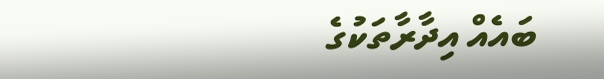ބައެއް އިދާރާތަކުގެ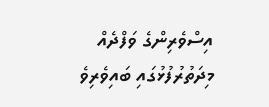އިސްވެރިންގެ ވަފްދެއް މިދަތުރުފުޅުގައި ބައިވެރިވެ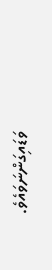ވަޑައިގަންނަވައެވެ.